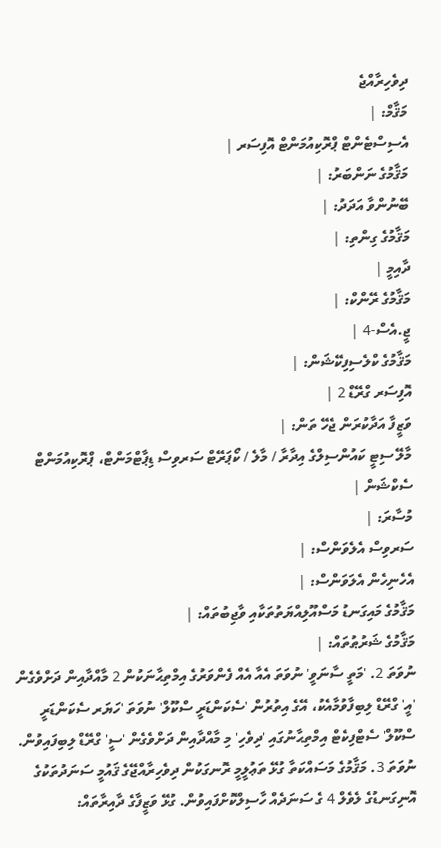ދިވެހިރާއްޖެ
މަޤާމް: |
އެސިސްޓެންޓް ޕްރޮކިއުމަންޓް އޮފިސަރ |
މަޤާމުގެ ނަންބަރު: |
ބޭނުންވާ އަދަދު: |
މަޤާމުގެ ގިންތި: |
ދާއިމީ |
މަޤާމުގެ ރޭންކް: |
ޖީ.އެސް-4 |
މަޤާމުގެ ކްލެސިފިކޭޝަން: |
އޮފިސަރ ގްރޭޑް 2 |
ވަޒީފާ އަދާކުރަން ޖެހޭ ތަން: |
މާލޭ ސިޓީ ކައުންސިލްގެ އިދާރާ / މާލެ / ކޯޕަރޭޓް ސަރވިސް ޑިޕާޓްމަންޓް، ޕްރޮކިއުމަންޓް ސެކްޝަން |
މުސާރަ: |
ސަރވިސް އެލެވަންސް: |
އެހެނިހެން އެލަވަންސް: |
މަޤާމުގެ މައިގަނޑު މަސްއޫލިއްޔަތުތަކާއި ވާޖިބުތައް: |
މަޤާމުގެ ޝަރުޠުތައް: |
ނުވަތަ 2. 'މަތީ ސާނަވީ' ނުވަތަ އެއާ އެއް ފެންވަރުގެ އިމްތިޙާނަކުން 2 މާއްދާއިން ދަށްވެގެން 'އީ' ގްރޭޑް ލިބިފާވުމާއެކު، އޭގެ އިތުރުން 'ސެކަންޑަރީ ސްކޫލް' ނުވަތަ 'ހަޔަރ ސެކަންޑަރީ ސްކޫލް' ސެޓްފިކެޓް އިމްތިޙާނުގައި 'ދިވެހި' މި މާއްދާއިން ދަށްވެގެން 'ސީ' ގްރޭޑް ލިބިފައިވުން. ނުވަތަ 3. މަޤާމުގެ މަސައްކަތާ ގުޅޭ ތަޢުލީމީ ރޮނގަކުން ދިވެހިރާއްޖޭގެ ޤައުމީ ސަނަދުތަކުގެ އޮނިގަނޑުގެ ލެވެލް 4 ގެ ސަނަދެއް ހާސިލްކޮށްފައިވުން. ގުޅޭ ވަޒީފާގެ ދާއިރާތައް: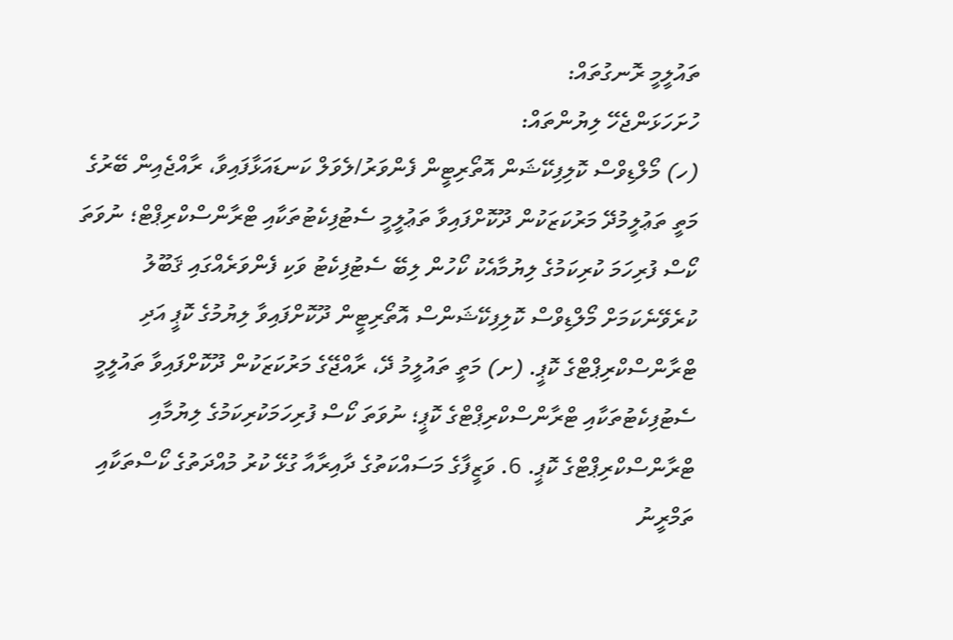ތައުލީމީ ރޮނގުތައް:
ހުށަހަޅަންޖެހޭ ލިޔުންތައް:
(ހ) މޯލްޑިވްސް ކޮލިފިކޭޝަން އޮތޯރިޓީން ފެންވަރު/ލެވަލް ކަނޑައަޅާފައިވާ، ރާއްޖެއިން ބޭރުގެ މަތީ ތަޢުލީމުދޭ މަރުކަޒަކުން ދޫކޮށްފައިވާ ތަޢުލީމީ ސެޓުފިކެޓުތަކާއި ޓްރާންސްކްރިޕްޓް؛ ނުވަތަ ކޯސް ފުރިހަމަ ކުރިކަމުގެ ލިޔުމާއެކު ކޯހުން ލިބޭ ސެޓުފިކެޓު ވަކި ފެންވަރެއްގައި ޤަބޫލު ކުރެވޭނެކަމަށް މޯލްޑިވްސް ކޮލިފިކޭޝަންސް އޮތޯރިޓީން ދޫކޮށްފައިވާ ލިޔުމުގެ ކޮޕީ އަދި ޓްރާންސްކްރިޕްޓްގެ ކޮޕީ. (ށ) މަތީ ތައުލީމު ދޭ، ރާއްޖޭގެ މަރުކަޒަކުން ދޫކޮށްފައިވާ ތައުލީމީ ސެޓުފިކެޓުތަކާއި ޓްރާންސްކްރިޕްޓްގެ ކޮޕީ؛ ނުވަތަ ކޯސް ފުރިހަމަކުރިކަމުގެ ލިޔުމާއި ޓްރާންސްކްރިޕްޓްގެ ކޮޕީ. 6. ވަޒީފާގެ މަސައްކަތުގެ ދާއިރާއާ ގުޅޭ ކުރު މުއްދަތުގެ ކޯސްތަކާއި ތަމްރީނު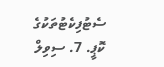ސެޓުފިކެޓުތަކުގެ ކޮޕީ. 7. ސިވިލް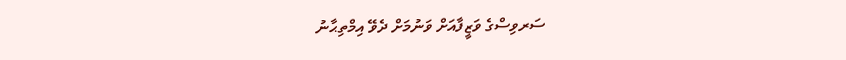ސަރވިސްގެ ވަޒީފާއަށް ވަނުމަށް ދެވޭ އިމްތިޙާނު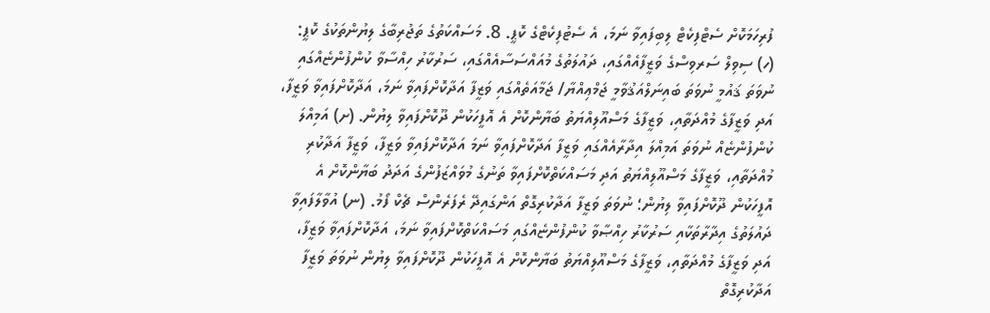ފުރިހަމަކޮށް ސެޓްފިކެޓް ލިބިފައިވާ ނަމަ، އެ ސެޓުފިކެޓްގެ ކޮޕީ. 8. މަސައްކަތުގެ ތަޖުރިބާގެ ލިޔުންތަކުގެ ކޮޕީ: (ހ) ސިވިލް ސަރވިސްގެ ވަޒީފާއެއްގައި، ދައުލަތުގެ މުއައްސަސާއެއްގައި، ސަރުކާރު ހިއްސާވާ ކުންފުންޏެއްގައި ނުވަތަ ޤައުމީ ނުވަތަ ބައިނަލްއަޤުވާމީ ޖަމްޢިއްޔާ/ ޖަމާއަތެއްގައި ވަޒީފާ އަދާކޮށްފައިވާ ނަމަ، އަދާކޮށްފައިވާ ވަޒީފާ، އަދި ވަޒީފާގެ މުއްދަތާއި، ވަޒީފާގެ މަސްއޫލިއްޔަތު ބަޔާންކޮށް އެ އޮފީހަކުން ދޫކޮށްފައިވާ ލިޔުން. (ށ) އަމިއްލަ ކުންފުންޏެއް ނުވަތަ އަމިއްލަ އިދާރާއެއްގައި ވަޒީފާ އަދާކޮށްފައިވާ ނަމަ އަދާކޮށްފައިވާ ވަޒީފާ، ވަޒީފާ އަދާކުރި މުއްދަތާއި، ވަޒީފާގެ މަސްއޫލިއްޔަތު އަދި މަސައްކަތްކޮށްފައިވާ ތަނުގެ މުވައްޒަފުންގެ އަދަދު ބަޔާންކޮށް އެ އޮފީހަކުން ދޫކޮށްފައިވާ ލިޔުން؛ ނުވަތަ ވަޒީފާ އަދާކުރިގޮތް އަންގައިދޭ ރެފަރެންސް ޗެކް ފޯމު. (ނ) އުވާލާފައިވާ ދައުލަތުގެ އިދާރާތަކާއި ސަރުކާރު ހިއްޞާވާ ކުންފުންޏެއްގައި މަސައްކަތްކޮށްފައިވާ ނަމަ، އަދާކޮށްފައިވާ ވަޒީފާ، އަދި ވަޒީފާގެ މުއްދަތާއި، ވަޒީފާގެ މަސްއޫލިއްޔަތު ބަޔާންކޮށް އެ އޮފީހަކުން ދޫކޮށްފައިވާ ލިޔުން ނުވަތަ ވަޒީފާ އަދާކުރިގޮތް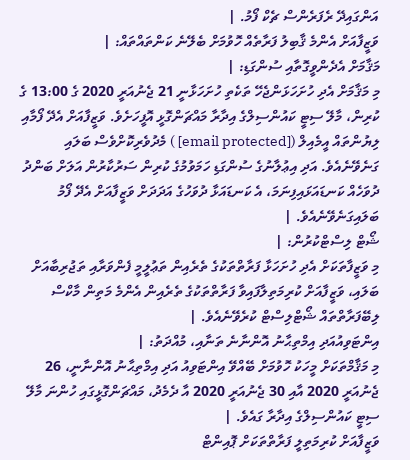އަންގައިދޭ ރެފަރެންސް ޗެކް ފޯމު. |
ވަޒީފާއަށް އެންމެ ޤާބިލު ފަރާތެއް ހޮވުމަށް ބެލޭނެ ކަންތައްތައް: |
މަޤާމަށް އެދެންވީގޮތާއި ސުންގަޑި: |
މި މަޤާމަށް އެދި ހުށަހަޅަންޖެހޭ ތަކެތި ހުށަހަޅާނީ 21 ޖެނުއަރީ 2020 ގެ 13:00 ގެ ކުރިން، މާލޭ ސިޓީ ކައުންސިލްގެ އިދާރާ މައްޗަންގޮޅީ އޮފީހަށެވެ. ވަޒީފާއަށް އެދޭ ފޯމާއި ލިޔުންތައް އީމެއިލް ([email protected] ) މެދުވެރިކޮށްވެސް ބަލައި ގަނެވޭނެއެވެ. އަދި އިޢުލާނުގެ ސުންގަޑި ހަމަވުމުގެ ކުރިން ސަރުކާރުން އަލަށް ބަންދު ދުވަހެއް ކަނޑައަޅައިފިނަމަ، އެ ކަނޑައަޅާ ދުވަހުގެ އަދަދަށް ވަޒީފާއަށް އެދޭ ފޯމު ބަލައިގަނެވޭނެއެވެ. |
ޝޯޓް ލިސްޓްކުރުން: |
މި ވަޒީފާތަކަށް އެދި ހުށަހަޅާ ފަރާތްތަކުގެ ތެރެއިން ތަޢުލީމީ ފެންވަރާއި ތަޖުރިބާއަށް ބަލައި، ވަޒީފާއަށް ކުރިމަތިލާފައިވާ ފަރާތްތަކުގެ ތެރެއިން އެންމެ މަތިން މާކްސް ލިބޭފަރާތްތައް ޝޯޓްލިސްޓް ކުރެވޭނެއެވެ. |
އިންޓަވިއުއަދި އިމްތިޙާނު އޮންނާނެ ތަނާއި، މުއްދަތު: |
މި މަޤާމްތަކަށް މީހަކު ހޮވުމަށް ބޭއްވޭ އިންޓަވިއު އަދި އިމްތިޙާނު އޮންނާނީ، 26 ޖެނުއަރީ 2020 އާއި 30 ޖެނުއަރީ 2020 އާ ދެމެދު، މައްޗަންގޮޅީގައި ހުންނަ މާލޭ ސިޓީ ކައުންސިލްގެ އިދާރާ ގައެވެ. |
ވަޒީފާއަށް ކުރިމަތިލީ ފަރާތްތަކަށް ޕޮއިންޓް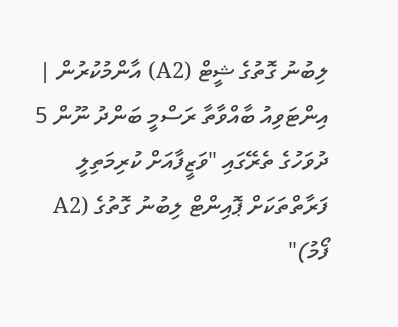ލިބުނު ގޮތުގެ ޝީޓް (A2) އާންމުކުރުން |
އިންޓަވިއު ބާއްވާތާ ރަސްމީ ބަންދު ނޫން 5 ދުވަހުގެ ތެރޭގައި "ވަޒީފާއަށް ކުރިމަތިލީ ފަރާތްތަކަށް ޕޮއިންޓް ލިބުނު ގޮތުގެ (A2 ފޯމު)"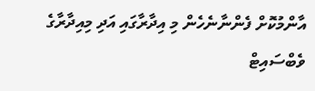އާންމުކޮށް ފެންނާނެހެން މި އިދާރާގައި އަދި މިއިދާރާގެ ވެބްސައިޓް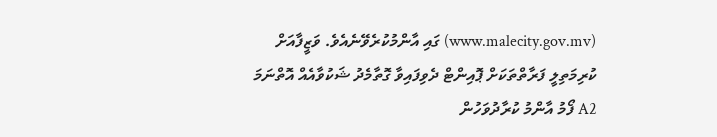(www.malecity.gov.mv) ގައި އާންމުކުރެވޭނެއެވެ. ވަޒީފާއަށް ކުރިމަތިލީ ފަރާތްތަކަށް ޕޮއިންޓް ދެވިފައިވާ ގޮތާމެދު ޝަކުވާއެއް އޮތްނަމަ A2 ފޯމު އާންމު ކުރާދުވަހުން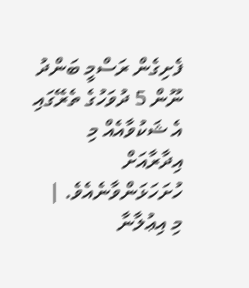ފެށިގެން ރަސްމީ ބަންދު ނޫން 5 ދުވަހުގެ ތެރޭގައި އެ ޝަކުވާއެއް މި އިދާރާއަށް ހުށަހަޅަންވާނެއެވެ. |
މި އިޢުލާނާ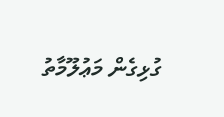ގުޅިގެން މަޢުލޫމާތު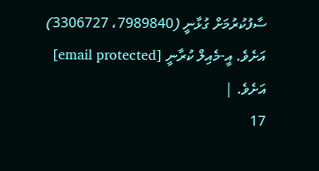ސާފުކުރުމަށް ގުޅާނީ (7989840، 3306727) އަށެވެ. އީ-މެއިލް ކުރާނީ [email protected] އަށެވެ. |
17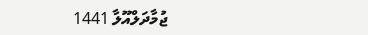ޖުމާދަލްއޫލާ 1441